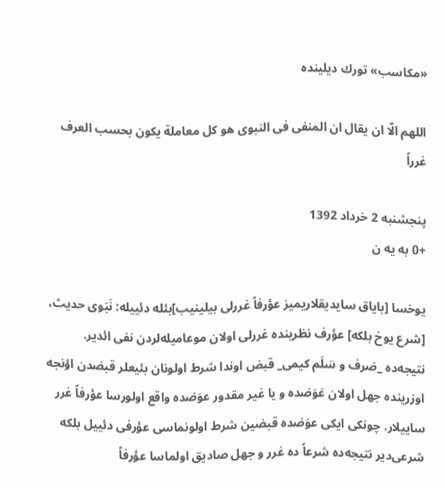«مكاسب» تورك دیلینده

اللهم الّا ان یقال ان المنفی فی النبوی هو كل معاملة یكون بحسب العرف غرراً

پنجشنبه 2 خرداد 1392
+0 به یه ن

یوخسا [بایاق سایدیقلاریمیز عؤرفاً غررلی بیلینیب]بئله دئییله: نَبَوی حدیث، [شرع یوخ بلكه] عؤرف نظرینده غررلی اولان موعامیله‌لردن نفی ائدیر. نتیجه‌ده _صَرف و سَلَم كیمی_ قبض اوندا شرط اولونان بئیعلر قبضدن اؤنجه اوزرینده جهل اولان عَوَضده و یا غیر مقدور عوَضده واقع اولورسا عؤرفاً غرر ساییلار. چونكی ایكی عوَضده قبضین شرط اولونماسی عؤرفی دئییل بلكه شرعی‌دیر نتیجه‌ده شرعاً ده غرر و جهل صادیق اولماسا عؤرفاً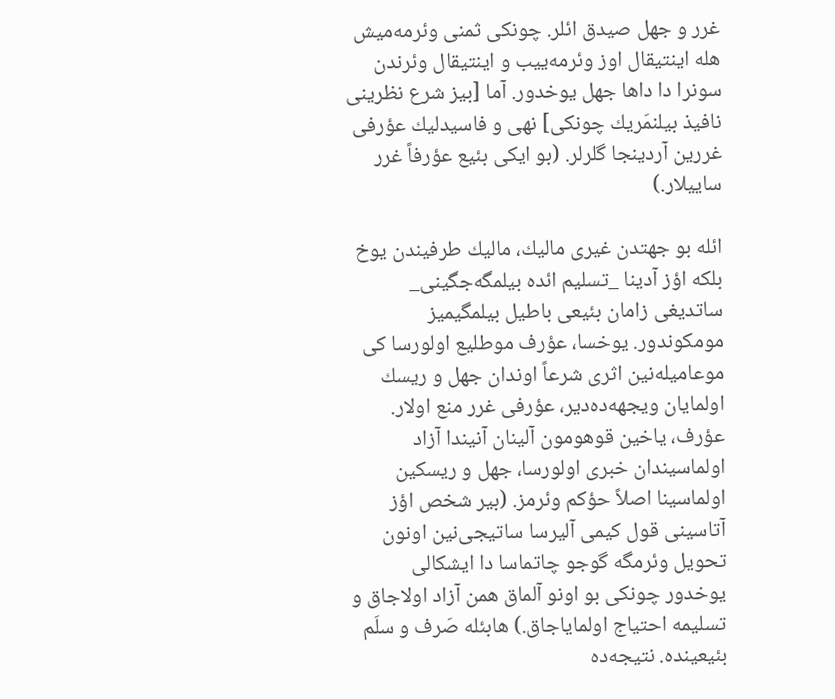غرر و جهل صیدق ائلر. چونكی ثمنی وئرمه‌میش هله اینتیقال اوز وئرمه‌ییب و اینتیقال وئرندن سونرا دا داها جهل یوخدور. آما [بیز شرع نظرینی نافیذ بیلنمَریك چونكی] نهی و فاسیدلیك عؤرفی غررین آردینجا گلرلر. (بو ایكی بئیع عؤرفاً غرر ساییلار.)

ائله بو جهتدن غیری مالیك، مالیك طرفیندن یوخ بلكه اؤز آدینا _تسلیم ائده بیلمگه‌جگینی_ ساتدیغی زامان بئیعی باطیل بیلمگیمیز مومكوندور. یوخسا، عؤرف موطلیع اولورسا كی موعامیله‌نین اثری شرعاً اوندان جهل و ریسك اولمایان ویجهه‌ده‌دیر، عؤرفی غرر منع اولار. عؤرف، یاخین قوهومون آلینان آنیندا آزاد اولماسیندان خبری اولورسا، جهل و ریسكین اولماسینا اصلاً حؤكم وئرمز. (بیر شخص اؤز آتاسینی قول كیمی آلیرسا ساتیجی‌نین اونون تحویل وئرمگه گوجو چاتماسا دا ایشكالی یوخدور چونكی بو اونو آلماق همن آزاد اولاجاق و تسلیمه احتیاج اولمایاجاق.) هابئله صَرف و سلَم بئیعینده. نتیجه‌ده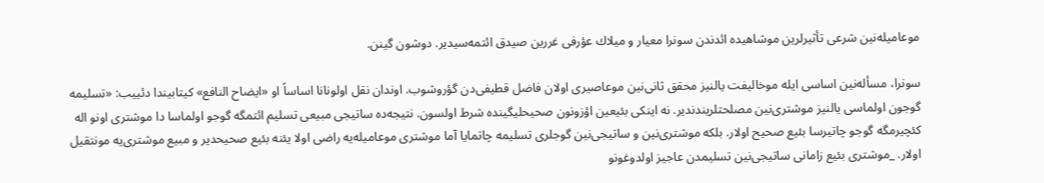موعامیله‌نین شرعی تأثیرلرین موشاهیده ائدندن سونرا معیار و میلاك عؤرفی غررین صیدق ائتمه‌سیدیر. دوشون گینن.

سونرا، مسأله‌نین اساسی ایله موخالیفت یالنیز محقق ثانی‌نین موعاصیری اولان فاضل قطیفی‌دن گؤروشوب. اوندان نقل اولونانا اساساً او «ایضاح النافع» كیتابیندا دئییب: «تسلیمه گوجون اولماسی یالنیز موشتری‌نین مصلحتلریندندیر. نه اینكی بئیعین اؤزونون صحیحلیگینده شرط اولسون. نتیجه‌ده ساتیجی مبیعی تسلیم ائتمگه گوجو اولماسا دا موشتری اونو اله كئچیرمگه گوجو چاتیرسا بئیع صحیح اولار. بلكه موشتری‌نین و ساتیجی‌نین گوجلری تسلیمه چاتمایا آما موشتری موعامیله‌یه راضی اولا یئنه بئیع صحیحدیر و مبیع موشتری‌یه مونتقیل اولار. _موشتری بئیع زامانی ساتیجی‌نین تسلیمدن عاجیز اولدوغونو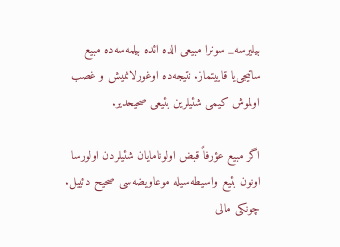بیلیرسه_ سونرا مبیعی الده ائده بیلمه‌سه‌ده مبیع ساتیجی‌یا قاییتماز. نتیجه‌ده اوغورلانمیش و غصب اولموش كیمی شئیلرین بئیعی صحیحدیر.

اگر مبیع عؤرفاً قبض اولونامایان شئیلردن اولورسا اونون بئیع واسیطه‌سیله موعاویضه‌سی صحیح دئییل. چونكی مالی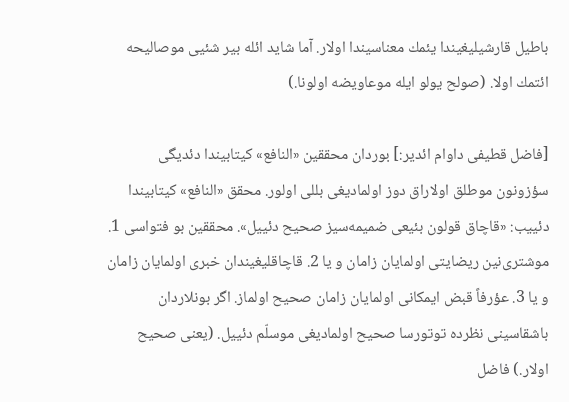باطیل قارشیلیغیندا یئمك معناسیندا اولار. آما شاید ائله بیر شئیی موصالیحه ائتمك اولا. (صولح یولو ایله موعاویضه اولونا.)

[فاضل قطیفی داوام ائدیر:] بوردان محققین «النافع» كیتابیندا دئدیگی سؤزونون موطلق اولاراق دوز اولمادیغی بللی اولور. محقق «النافع» كیتابیندا دئییب: «قاچاق قولون بئیعی ضمیمه‌سیز صحیح دئییل». محققین بو فتواسی 1. موشتری‌نین ریضایتی اولمایان زامان و یا 2. قاچاقلیغیندان خبری اولمایان زامان و یا 3. عؤرفاً قبض ایمكانی اولمایان زامان صحیح اولماز. اگر بونلاردان باشقاسینی نظرده توتورسا صحیح اولمادیغی موسلّم دئییل. (یعنی صحیح اولار.) فاضل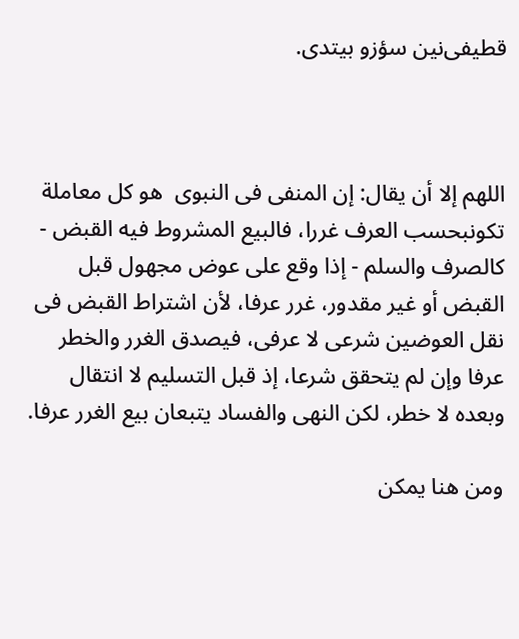قطیفی‌نین سؤزو بیتدی.



اللهم إلا أن یقال: إن المنفی فی النبوی  هو كل معاملة تكونبحسب العرف غررا، فالبیع المشروط فیه القبض - كالصرف والسلم - إذا وقع على عوض مجهول قبل القبض أو غیر مقدور، غرر عرفا، لأن اشتراط القبض فی نقل العوضین شرعی لا عرفی، فیصدق الغرر والخطر عرفا وإن لم یتحقق شرعا، إذ قبل التسلیم لا انتقال وبعده لا خطر، لكن النهی والفساد یتبعان بیع الغرر عرفا.

ومن هنا یمكن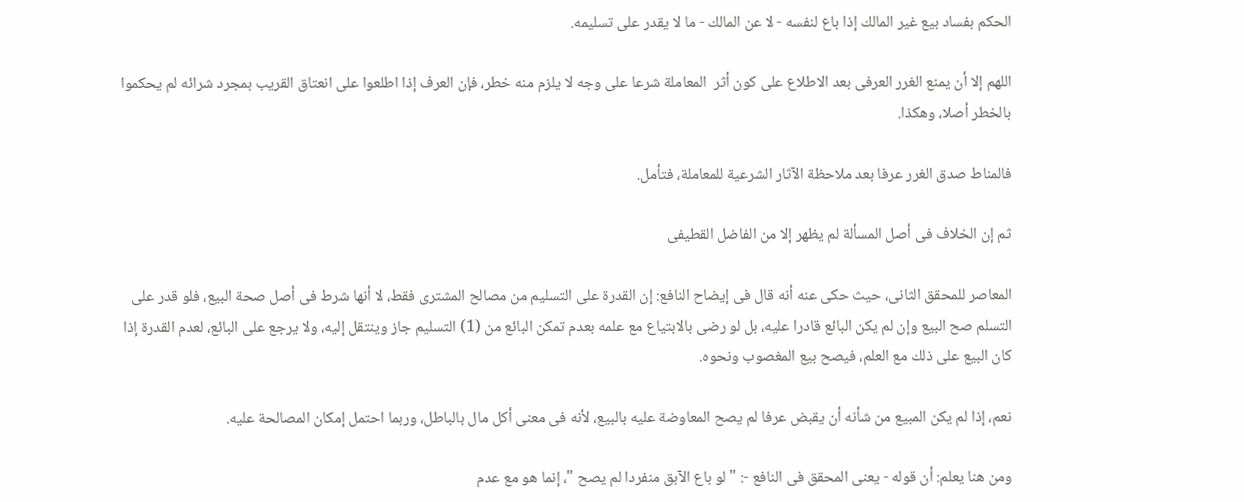الحكم بفساد بیع غیر المالك إذا باع لنفسه - لا عن المالك - ما لا یقدر على تسلیمه.

اللهم إلا أن یمنع الغرر العرفی بعد الاطلاع على كون أثر  المعاملة شرعا على وجه لا یلزم منه خطر، فإن العرف إذا اطلعوا على انعتاق القریب بمجرد شرائه لم یحكموا بالخطر أصلا، وهكذا.

فالمناط صدق الغرر عرفا بعد ملاحظة الآثار الشرعیة للمعاملة، فتأمل.

ثم إن الخلاف فی أصل المسألة لم یظهر إلا من الفاضل القطیفی

المعاصر للمحقق الثانی، حیث حكی عنه أنه قال فی إیضاح النافع: إن القدرة على التسلیم من مصالح المشتری فقط، لا أنها شرط فی أصل صحة البیع، فلو قدر على التسلم صح البیع وإن لم یكن البائع قادرا علیه، بل لو رضی بالابتیاع مع علمه بعدم تمكن البائع من (1) التسلیم جاز وینتقل إلیه، ولا یرجع على البائع، لعدم القدرة إذا كان البیع على ذلك مع العلم، فیصح بیع المغصوب ونحوه.

نعم، إذا لم یكن المبیع من شأنه أن یقبض عرفا لم یصح المعاوضة علیه بالبیع، لأنه فی معنى أكل مال بالباطل، وربما احتمل إمكان المصالحة علیه.

ومن هنا یعلم: أن قوله - یعنی المحقق فی النافع -: " لو باع الآبق منفردا لم یصح "، إنما هو مع عدم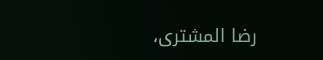رضا المشتری،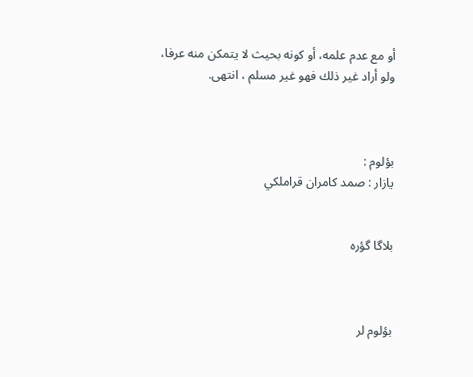أو مع عدم علمه، أو كونه بحیث لا یتمكن منه عرفا، ولو أراد غیر ذلك فهو غیر مسلم ، انتهى.



بؤلوم :
یازار : صمد كامران قراملكي


بلاگا گؤره



بؤلوم لر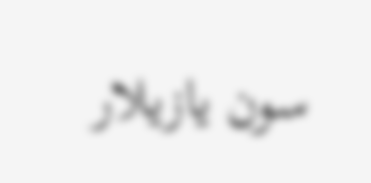سون یازیلار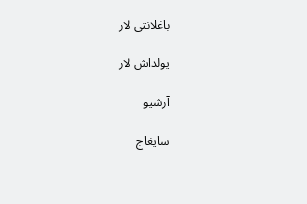باغلانتی لار

یولداش لار

آرشیو

سایغاج